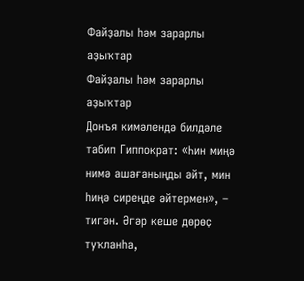Файҙалы һәм зарарлы аҙыҡтар
Файҙалы һәм зарарлы аҙыҡтар
Донъя кимәлендә билдәле табип Гиппократ: «Һин миңә нимә ашағаныңды әйт, мин һиңә сиреңде әйтермен», – тигән. Әгәр кеше дөрөҫ туҡланһа,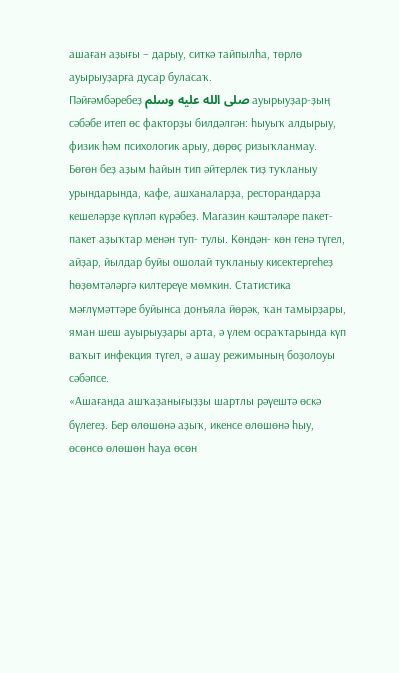ашаған аҙығы – дарыу, ситкә тайпылһа, төрлө ауырыуҙарға дусар буласаҡ.
Пәйғәмбәребеҙ صلى الله عليه وسلم ауырыуҙар-ҙың сәбәбе итеп өс факторҙы билдәлгән: һыуыҡ алдырыу, физик һәм психологик арыу, дөрөҫ ризыҡланмау.
Бөгөн беҙ аҙым һайын тип әйтерлек тиҙ туҡланыу урындарында, кафе, ашханаларҙа, ресторандарҙа кешеләрҙе күпләп күрәбеҙ. Магазин кәштәләре пакет- пакет аҙыҡтар менән туп- тулы. Көндән- көн генә түгел, айҙар, йылдар буйы ошолай туҡланыу кисектергеһеҙ һөҙөмтәләргә килтереүе мөмкин. Статистика мәғлүмәттәре буйынса донъяла йөрәк, ҡан тамырҙары, яман шеш ауырыуҙары арта, ә үлем осраҡтарында күп ваҡыт инфекция түгел, ә ашау режимының боҙолоуы сәбәпсе.
«Ашағанда ашҡаҙанығыҙҙы шартлы рәүештә өскә бүлегеҙ. Бер өлөшөнә аҙыҡ, икенсе өлөшөнә һыу, өсөнсө өлөшөн һауа өсөн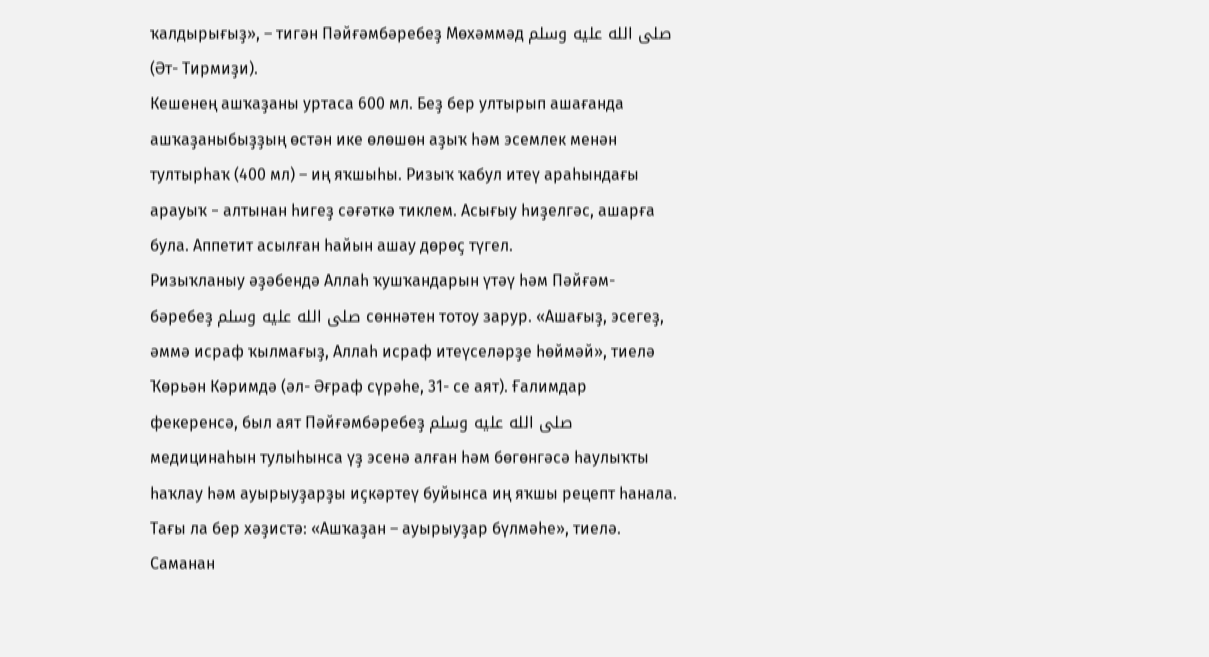ҡалдырығыҙ», – тигән Пәйғәмбәребеҙ Мөхәммәд صلى الله عليه وسلم (Әт- Тирмиҙи).
Кешенең ашҡаҙаны уртаса 600 мл. Беҙ бер ултырып ашағанда ашҡаҙаныбыҙҙың өстән ике өлөшөн аҙыҡ һәм эсемлек менән тултырһаҡ (400 мл) – иң яҡшыһы. Ризыҡ ҡабул итеү араһындағы арауыҡ − алтынан һигеҙ сәғәткә тиклем. Асығыу һиҙелгәс, ашарға була. Аппетит асылған һайын ашау дөрөҫ түгел.
Ризыҡланыу әҙәбендә Аллаһ ҡушҡандарын үтәү һәм Пәйғәм- бәребеҙ صلى الله عليه وسلم сөннәтен тотоу зарур. «Ашағыҙ, эсегеҙ, әммә исраф ҡылмағыҙ, Аллаһ исраф итеүселәрҙе һөймәй», тиелә Ҡөрьән Кәримдә (әл- Әғраф сүрәһе, 31- се аят). Ғалимдар фекеренсә, был аят Пәйғәмбәребеҙ صلى الله عليه وسلم медицинаһын тулыһынса үҙ эсенә алған һәм бөгөнгәсә һаулыҡты һаҡлау һәм ауырыуҙарҙы иҫкәртеү буйынса иң яҡшы рецепт һанала. Тағы ла бер хәҙистә: «Ашҡаҙан – ауырыуҙар бүлмәһе», тиелә. Саманан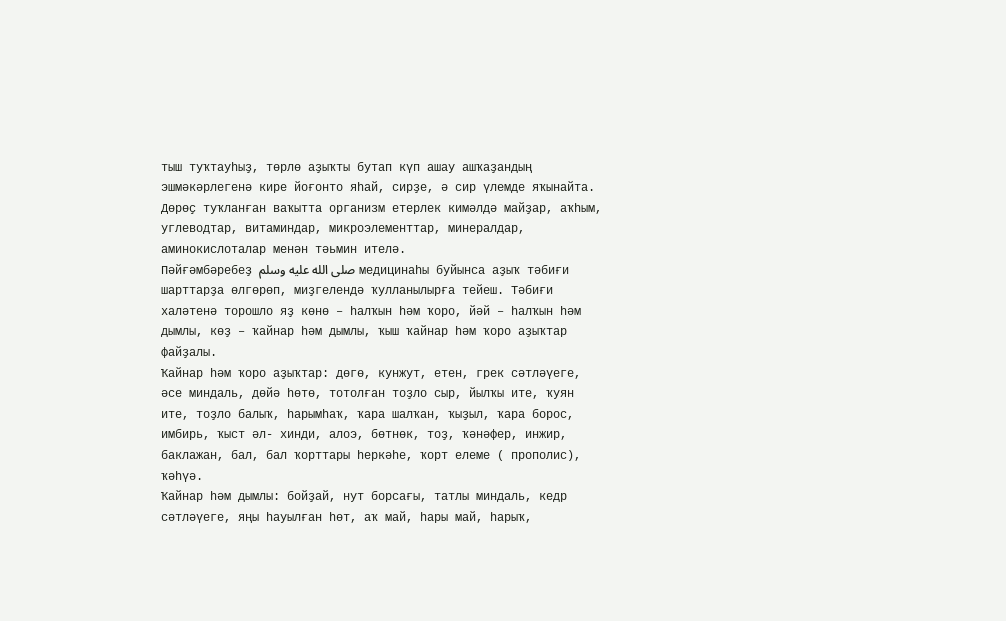тыш туҡтауһыҙ, төрлө аҙыҡты бутап күп ашау ашҡаҙандың эшмәкәрлегенә кире йоғонто яһай, сирҙе, ә сир үлемде яҡынайта.
Дөрөҫ туҡланған ваҡытта организм етерлек кимәлдә майҙар, аҡһым, углеводтар, витаминдар, микроэлементтар, минералдар, аминокислоталар менән тәьмин ителә.
Пәйғәмбәребеҙ صلى الله عليه وسلم медицинаһы буйынса аҙыҡ тәбиғи шарттарҙа өлгөрөп, миҙгелендә ҡулланылырға тейеш. Тәбиғи халәтенә торошло яҙ көнө – һалҡын һәм ҡоро, йәй – һалҡын һәм дымлы, көҙ – ҡайнар һәм дымлы, ҡыш ҡайнар һәм ҡоро аҙыҡтар файҙалы.
Ҡайнар һәм ҡоро аҙыҡтар: дөгө, кунжут, етен, грек сәтләүеге, әсе миндаль, дөйә һөтө, тотолған тоҙло сыр, йылҡы ите, ҡуян ите, тоҙло балыҡ, һарымһаҡ, ҡара шалҡан, ҡыҙыл, ҡара борос, имбирь, ҡыст әл- хинди, алоэ, бөтнөк, тоҙ, ҡәнәфер, инжир, баклажан, бал, бал ҡорттары һеркәһе, ҡорт елеме ( прополис), ҡәһүә.
Ҡайнар һәм дымлы: бойҙай, нут борсағы, татлы миндаль, кедр сәтләүеге, яңы һауылған һөт, аҡ май, һары май, һарыҡ,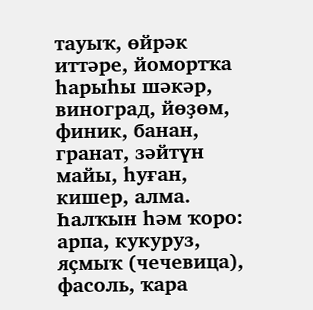тауыҡ, өйрәк иттәре, йомортҡа һарыһы шәкәр, виноград, йөҙөм, финик, банан, гранат, зәйтүн майы, һуған, кишер, алма.
Һалҡын һәм ҡоро: арпа, кукуруз, яҫмыҡ (чечевица), фасоль, ҡара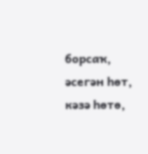борсаҡ, әсегән һөт, кәзә һөтө,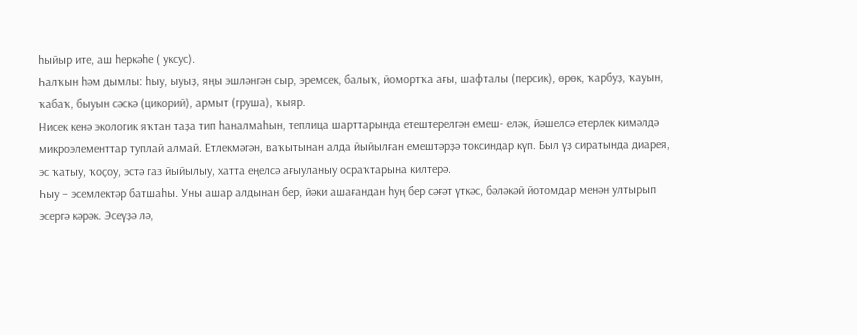һыйыр ите, аш һеркәһе ( уксус).
Һалҡын һәм дымлы: һыу, ыуыҙ, яңы эшләнгән сыр, эремсек, балыҡ, йомортҡа ағы, шафталы (персик), өрөк, ҡарбуҙ, ҡауын, ҡабаҡ, быуын сәскә (цикорий), армыт (груша), ҡыяр.
Нисек кенә экологик яҡтан таҙа тип һаналмаһын, теплица шарттарында етештерелгән емеш- еләк, йәшелсә етерлек кимәлдә микроэлементтар туплай алмай. Етлекмәгән, ваҡытынан алда йыйылған емештәрҙә токсиндар күп. Был үҙ сиратында диарея, эс ҡатыу, ҡоҫоу, эстә газ йыйылыу, хатта еңелсә ағыуланыу осраҡтарына килтерә.
Һыу – эсемлектәр батшаһы. Уны ашар алдынан бер, йәки ашағандан һуң бер сәғәт үткәс, бәләкәй йотомдар менән ултырып эсергә кәрәк. Эсеүҙә лә,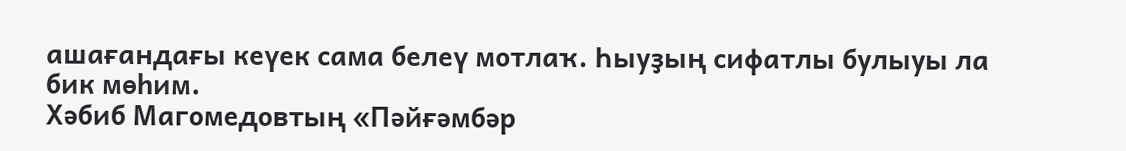ашағандағы кеүек сама белеү мотлаҡ. Һыуҙың сифатлы булыуы ла бик мөһим.
Хәбиб Магомедовтың «Пәйғәмбәр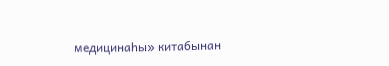медицинаһы» китабынан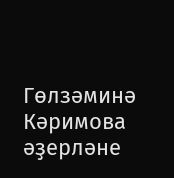Гөлзәминә Кәримова әҙерләне